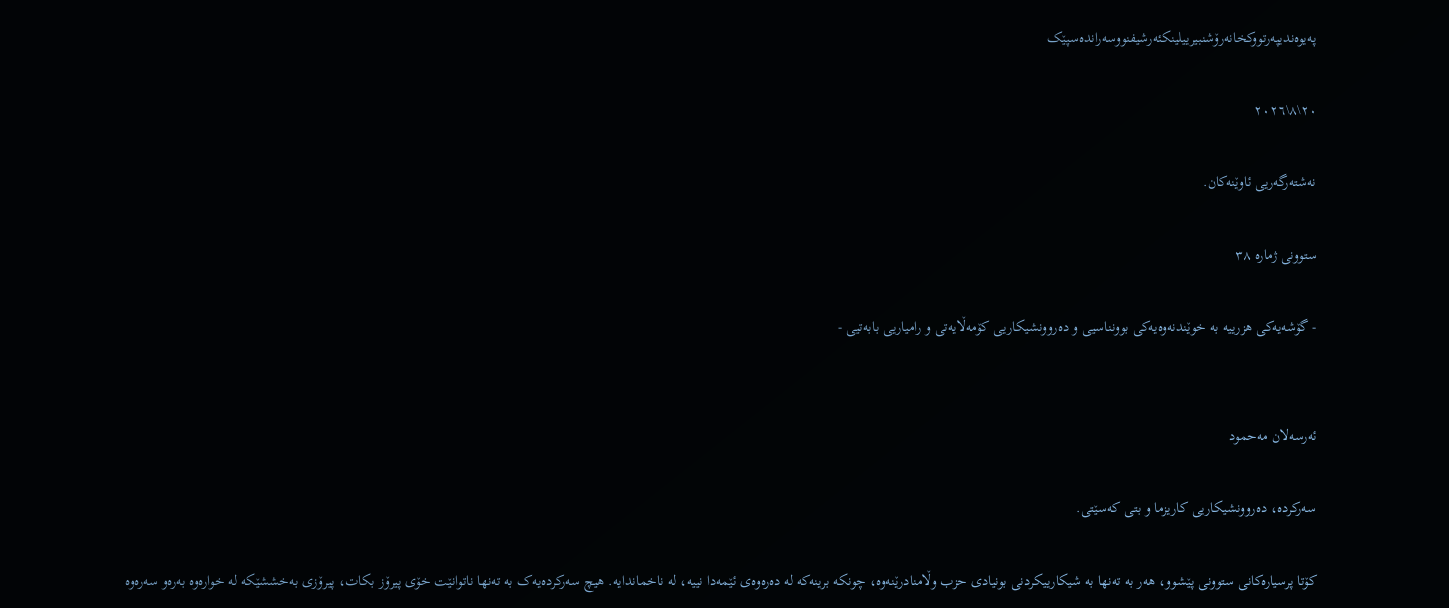په‌یوه‌ندیپه‌رتووکخانه‌رۆشنبیرییلینکئه‌رشیفنووسه‌رانده‌سپێک

٢٠\٨\٢٠٢٦

نەشتەرگەریی ئاوێنەکان.

ستوونی ژمارە ٣٨

- گۆشەیەکی هزرییە بە خوێندنەوەیەکی بوونناسیی و دەروونشیکاریی کۆمەڵایەتی و رامیاریی بابەتیی -


ئەرسەلان مەحمود

سەرکردە، دەروونشیکاریی کاریزما و بتی کەسێتی.

کۆتا پرسیارەکانی ستوونی پێشوو، هەر بە تەنها بە شیکارییکردنی بونیادی حزب وڵامنادرێنەوە، چونکە برینەکە لە دەرەوەی ئێمەدا نییە، لە ناخماندایە. هیچ سەرکردەیەک بە تەنها ناتوانێت خۆی پیرۆز بکات، پیرۆزی بەخششێکە لە خوارەوە بەرەو سەرەوە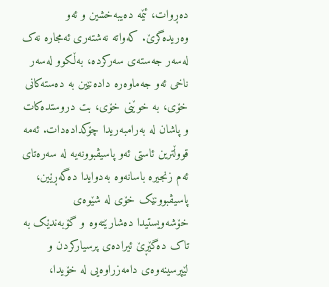دەڕوات، ئێمە دەیبەخشین و ئەو وەریدەگرێ. کەواتە نەشتەری ئەمجارە نەک لەسەر جەستەی سەرکردە، بەڵکوو لەسەر ناخی ئەو جەماوەرە دادەنێین بە دەستەکانی خۆی، بە خوێنی خۆی، بت دروستدەکات و پاشان لە بەرامبەریدا چۆکدادەدات. ئەمە قووڵترین ئاستی ئەو پاسیڤبوونەیە لە سەرەتای ئەم زنجیرە باسانەوە بەدوایدا دەگەڕێین، پاسیڤبوونێک خۆی لە شێوەی خۆشەویستیدا دەشارێتەوە و گۆبەندێک بە تاک دەگێڕێ ئیرادەی پرسیارکردن و لێپرسینەوەی دامەزراوەیی لە خۆیدا،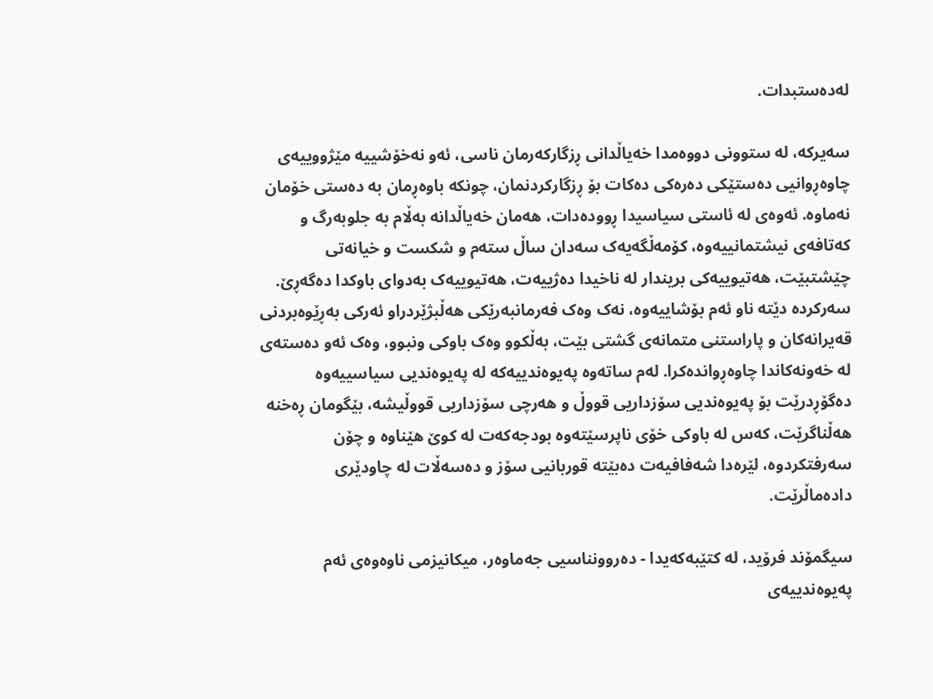لەدەستبدات.

سەیرکە، لە ستوونی دووەمدا خەیاڵدانی ڕزگارکەرمان ناسی، ئەو نەخۆشییە مێژووییەی چاوەڕوانیی دەستێکی دەرەکی دەکات بۆ ڕزگارکردنمان، چونکە باوەڕمان بە دەستی خۆمان نەماوە. ئەوەی لە ئاستی سیاسیدا ڕوودەدات، هەمان خەیاڵدانە بەڵام بە جلوبەرگ و کەتافەی نیشتمانییەوە، کۆمەڵگەیەک سەدان ساڵ ستەم و شکست و خیانەتی چێشتبێت، هەتیوییەکی بریندار لە ناخیدا دەژییەت، هەتیوییەک بەدوای باوکدا دەگەڕێ. سەرکردە دێتە ناو ئەم بۆشاییەوە، نەک وەک فەرمانبەرێکی هەڵبژێردراو ئەرکی بەڕێوەبردنی قەیرانەکان و پاراستنی متمانەی گشتی بێت، بەڵکوو وەک باوکی ونبوو، وەک ئەو دەستەی لە خەونەکاندا چاوەڕواندەکرا. لەم ساتەوە پەیوەندییەکە لە پەیوەندیی سیاسییەوە دەگۆڕدرێت بۆ پەیوەندیی سۆزداریی قووڵ و هەرچی سۆزداریی قووڵیشە، بێگومان ڕەخنە هەڵناگرێت، کەس لە باوکی خۆی ناپرسێتەوە بودجەکەت لە کوێ هێناوە و چۆن سەرفتکردوە، لێرەدا شەفافیەت دەبێتە قوربانیی سۆز و دەسەڵات لە چاودێری دادەماڵرێت.

سیگمۆند فرۆید، لە کتێبەکەیدا - دەروونناسیی جەماوەر، میکانیزمی ناوەوەی ئەم پەیوەندییەی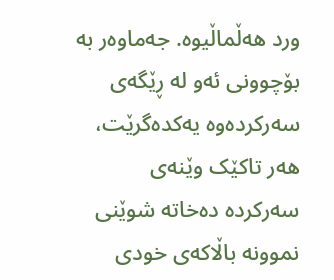ورد هەڵماڵیوە. جەماوەر بە بۆچوونی ئەو لە ڕێگەی سەرکردەوە یەکدەگرێت، هەر تاکێک وێنەی سەرکردە دەخاتە شوێنی نموونە باڵاکەی خودی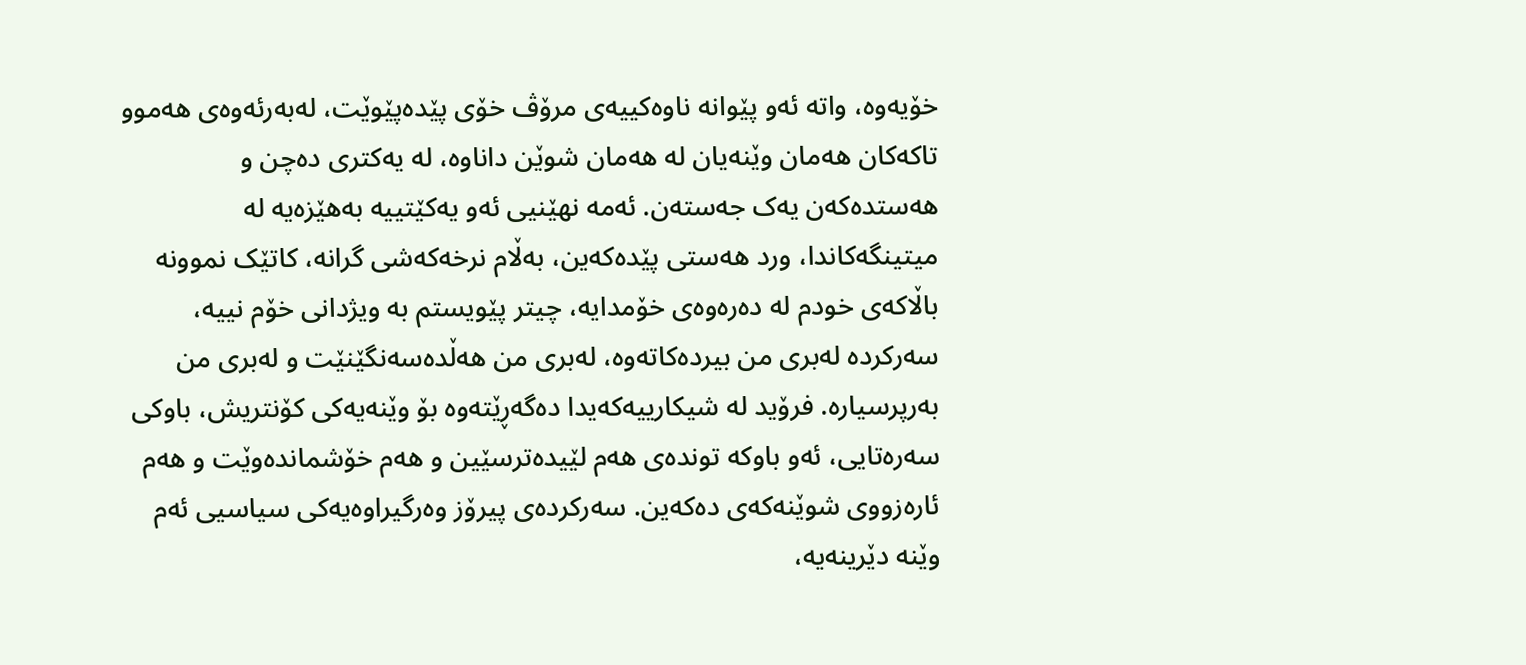خۆیەوە، واتە ئەو پێوانە ناوەکییەی مرۆڤ خۆی پێدەپێوێت، لەبەرئەوەی هەموو تاکەکان هەمان وێنەیان لە هەمان شوێن داناوە، لە یەکتری دەچن و هەستدەکەن یەک جەستەن. ئەمە نهێنیی ئەو یەکێتییە بەهێزەیە لە میتینگەکاندا، ورد هەستی پێدەکەین، بەڵام نرخەکەشی گرانە، کاتێک نموونە باڵاکەی خودم لە دەرەوەی خۆمدایە، چیتر پێویستم بە ویژدانی خۆم نییە، سەرکردە لەبری من بیردەکاتەوە، لەبری من هەڵدەسەنگێنێت و لەبری من بەرپرسیارە. فرۆید لە شیکارییەکەیدا دەگەڕێتەوە بۆ وێنەیەکی کۆنتریش، باوکی سەرەتایی، ئەو باوکە توندەی هەم لێیدەترسێین و هەم خۆشماندەوێت و هەم ئارەزووی شوێنەکەی دەکەین. سەرکردەی پیرۆز وەرگیراوەیەکی سیاسیی ئەم وێنە دێرینەیە،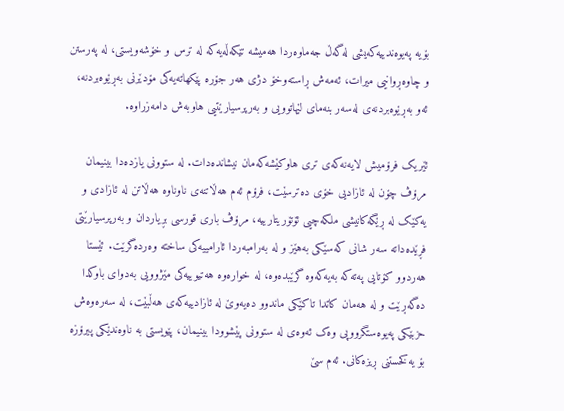بۆیە پەیوەندییەکەیشی لەگەڵ جەماوەردا هەمیشە تێکەڵەیەکە لە ترس و خۆشەویستی، لە پەرستن و چاوەڕوانیی میرات، ئەمەش ڕاستەوخۆ دژی هەر جۆرە پێکهاتەیەکی مۆدێرنی بەڕێوەبردنە، ئەو بەڕێوەبردنەی لەسەر بنەمای لێهاتوویی و بەرپرسیارێتیی هاوبەش دامەزراوە.

ئێریک فرۆمیش لایەنەکەی تری هاوکێشەکەمان نیشاندەدات. لە ستوونی یازدەدا بینیمان مرۆڤ چۆن لە ئازادیی خۆی دەترسێت، فرۆم ئەم هەڵاتنەی ناوناوە هەڵاتن لە ئازادی و یەکێک لە ڕێگەکانیشی ملکەچیی ئۆتۆریتارییە، مرۆڤ باری قورسی بڕیاردان و بەرپرسیارێتی فڕێدەداتە سەر شانی کەسێکی بەهێز و لە بەرامبەردا ئارامییەکی ساختە وەردەگرێت. ئێستا هەردوو کۆتایی پەتەکە بەیەکەوە گرێبدەوە، لە خوارەوە هەتیوییەکی مێژوویی بەدوای باوکدا دەگەڕێت و لە هەمان کاتدا تاکێکی ماندوو دەیەوێ لە ئازادییەکەی هەڵبێت، لە سەرەوەش حزبێکی پەیوەستگرووپی وەک ئەوەی لە ستوونی پێشوودا بینیمان، پێویستی بە ناوەندێکی پیرۆزە بۆ یەکخستنی ڕیزەکانی. ئەم سێ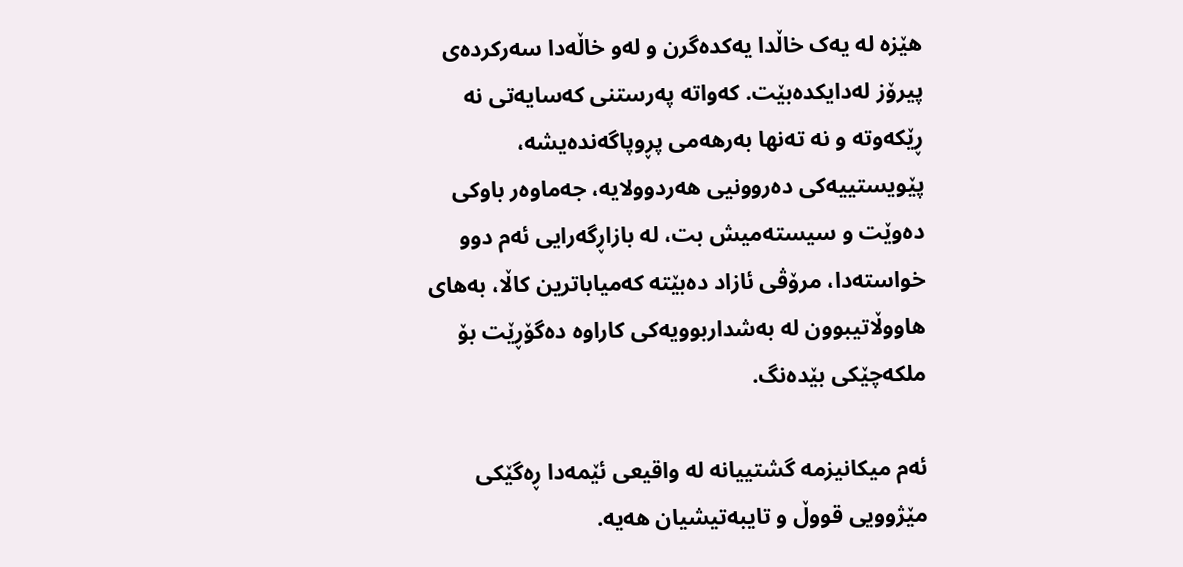هێزە لە یەک خاڵدا یەکدەگرن و لەو خاڵەدا سەرکردەی پیرۆز لەدایکدەبێت. کەواتە پەرستنی کەسایەتی نە ڕێکەوتە و نە تەنها بەرهەمی پڕوپاگەندەیشە، پێویستییەکی دەروونیی هەردوولایە، جەماوەر باوکی دەوێت و سیستەمیش بت، لە بازاڕگەرایی ئەم دوو خواستەدا، مرۆڤی ئازاد دەبێتە کەمیاباترین کاڵا، بەهای هاووڵاتیبوون لە بەشداربوویەکی کاراوە دەگۆڕێت بۆ ملکەچێکی بێدەنگ.

ئەم میکانیزمە گشتییانە لە واقیعی ئێمەدا ڕەگێکی مێژوویی قووڵ و تایبەتیشیان هەیە.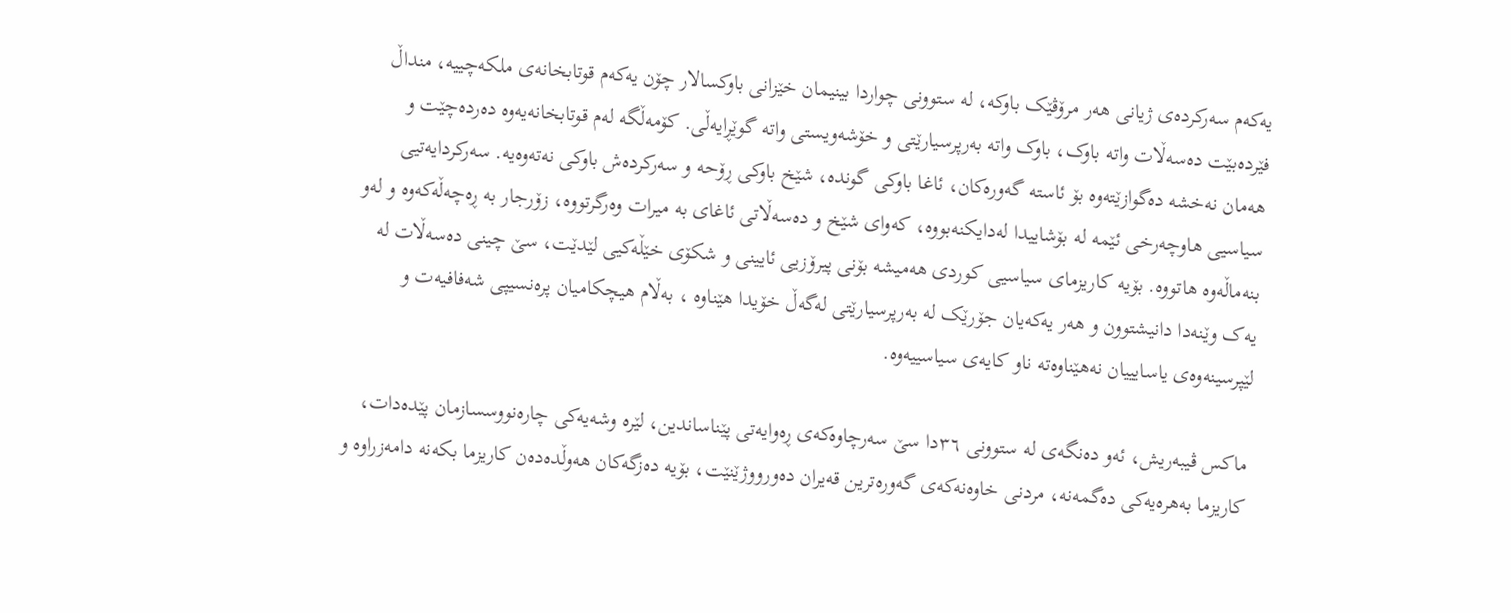یەکەم سەرکردەی ژیانی هەر مرۆڤێک باوکە، لە ستوونی چواردا بینیمان خێزانی باوکسالار چۆن یەکەم قوتابخانەی ملکەچییە، منداڵ فێردەبێت دەسەڵات واتە باوک، باوک واتە بەرپرسیارێتی و خۆشەویستی واتە گوێڕایەڵی. کۆمەڵگە لەم قوتابخانەیەوە دەردەچێت و هەمان نەخشە دەگوازێتەوە بۆ ئاستە گەورەکان، ئاغا باوکی گوندە، شێخ باوکی ڕۆحە و سەرکردەش باوکی نەتەوەیە. سەرکردایەتیی سیاسیی هاوچەرخی ئێمە لە بۆشاییدا لەدایکنەبووە، کەوای شێخ و دەسەڵاتی ئاغای بە میرات وەرگرتووە، زۆرجار بە ڕەچەڵەکەوە و لەو بنەماڵەوە هاتووە. بۆیە کاریزمای سیاسیی کوردی هەمیشە بۆنی پیرۆزیی ئایینی و شکۆی خێڵەکیی لێدێت، سێ چینی دەسەڵات لە یەک وێنەدا دانیشتوون و هەر یەکەیان جۆرێک لە بەرپرسیارێتی لەگەڵ خۆیدا هێناوە ، بەڵام هیچکامیان پرەنسیپی شەفافیەت و لێپرسینەوەی یاسایییان نەهێناوەتە ناو کایەی سیاسییەوە.

ماکس ڤیبەریش، ئەو دەنگەی لە ستوونی ٣٦دا سێ سەرچاوەکەی ڕەوایەتی پێناساندین، لێرە وشەیەکی چارەنووسسازمان پێدەدات، کاریزما بەهرەیەکی دەگمەنە، مردنی خاوەنەکەی گەورەترین قەیران دەورووژێنێت، بۆیە دەزگەکان هەوڵدەدەن کاریزما بکەنە دامەزراوە و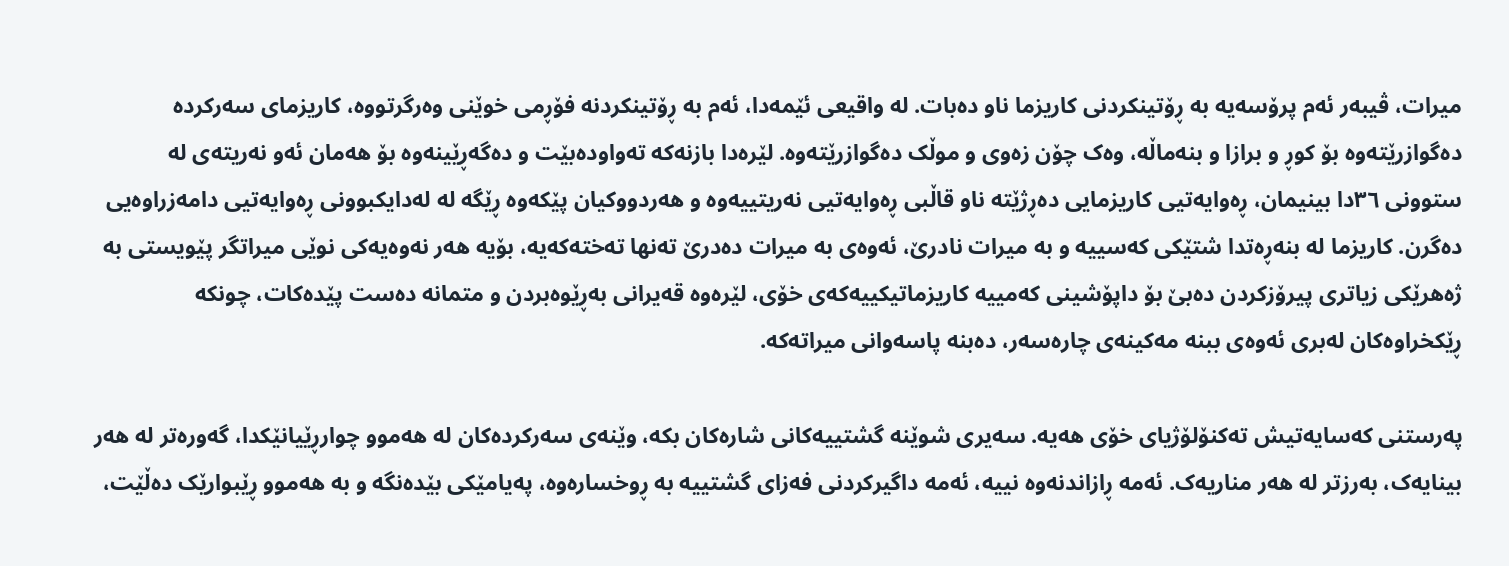میرات، ڤیبەر ئەم پرۆسەیە بە ڕۆتینکردنی کاریزما ناو دەبات. لە واقیعی ئێمەدا، ئەم بە ڕۆتینکردنە فۆڕمی خوێنی وەرگرتووە، کاریزمای سەرکردە دەگوازرێتەوە بۆ کوڕ و برازا و بنەماڵە، وەک چۆن زەوی و موڵک دەگوازرێتەوە. لێرەدا بازنەکە تەواودەبێت و دەگەڕێینەوە بۆ هەمان ئەو نەریتەی لە ستوونی ٣٦دا بینیمان، ڕەوایەتیی کاریزمایی دەڕژێتە ناو قاڵبی ڕەوایەتیی نەریتییەوە و هەردووکیان پێکەوە ڕێگە لە لەدایکبوونی ڕەوایەتیی دامەزراوەیی دەگرن. کاریزما لە بنەڕەتدا شتێکی کەسییە و بە میرات نادرێ، ئەوەی بە میرات دەدرێ تەنها تەختەکەیە، بۆیە هەر نەوەیەکی نوێی میراتگر پێویستی بە ژەهرێکی زیاتری پیرۆزکردن دەبێ بۆ داپۆشینی کەمییە کاریزماتیکییەکەی خۆی، لێرەوە قەیرانی بەڕێوەبردن و متمانە دەست پێدەکات، چونکە ڕێکخراوەکان لەبری ئەوەی ببنە مەکینەی چارەسەر، دەبنە پاسەوانی میراتەکە.

پەرستنی کەسایەتیش تەکنۆلۆژیای خۆی هەیە. سەیری شوێنە گشتییەکانی شارەکان بکە، وێنەی سەرکردەکان لە هەموو چوارڕێیانێکدا، گەورەتر لە هەر بینایەک، بەرزتر لە هەر مناریەک. ئەمە ڕازاندنەوە نییە، ئەمە داگیرکردنی فەزای گشتییە بە ڕوخسارەوە، پەیامێکی بێدەنگە و بە هەموو ڕێبوارێک دەڵێت،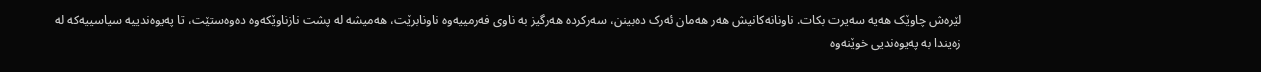لێرەش چاوێک هەیە سەیرت بکات. ناونانەکانیش هەر هەمان ئەرک دەبینن، سەرکردە هەرگیز بە ناوی فەرمییەوە ناونابرێت، هەمیشە لە پشت نازناوێکەوە دەوەستێت، تا پەیوەندییە سیاسییەکە لە زەیندا بە پەیوەندیی خوێنەوە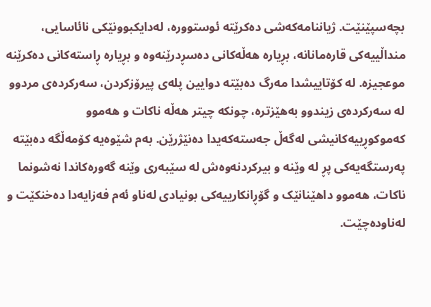بچەسپێنێت. ژیاننامەکەشی دەکرێتە ئوستوورە، لەدایکبوونێکی نائاسایی، منداڵییەکی قارەمانانە، بڕیارە هەڵەکانی دەسڕدرێنەوە و بڕیارە ڕاستەکانی دەکرێنە موعجیزە. لە کۆتاییشدا مەرگ دەبێتە دوایین پلەی پیرۆزکردن، سەرکردەی مردوو لە سەرکردەی زیندوو بەهێزترە، چونکە چیتر هەڵە ناکات و هەموو کەموکوڕییەکانیشی لەگەڵ جەستەکەیدا دەنێژرێن. بەم شێوەیە کۆمەڵگە دەبێتە پەرستگەیەکی پڕ لە وێنە و بیرکردنەوەش لە سێبەری وێنە گەورەکاندا نەشونما ناکات، هەموو داهێنانێک و گۆڕانکارییەکی بونیادی لەناو ئەم فەزایەدا دەخنکێت و لەناودەچێت.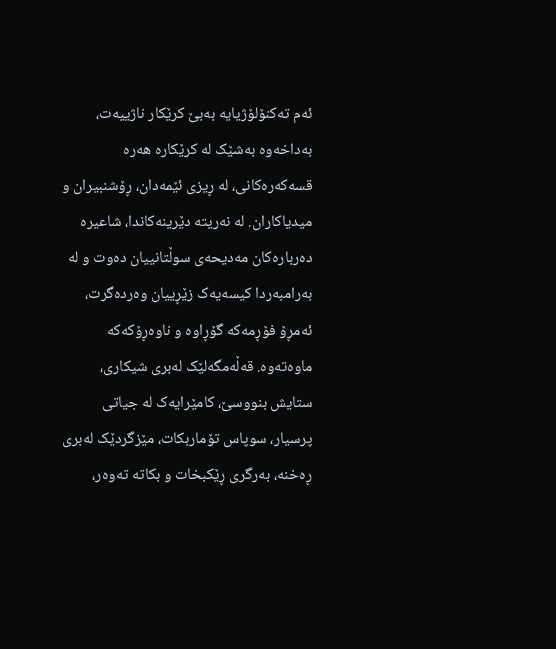ئەم تەکنۆلۆژیایە بەبێ کرێکار ناژییەت، بەداخەوە بەشێک لە کرێکارە هەرە قسەکەرەکانی، لە ڕیزی ئێمەدان، ڕۆشنبیران و میدیاکاران. لە نەریتە دێرینەکاندا، شاعیرە دەربارەکان مەدیحەی سوڵتانییان دەوت و لە بەرامبەردا کیسەیەک زێڕییان وەردەگرت، ئەمڕۆ فۆڕمەکە گۆڕاوە و ناوەڕۆکەکە ماوەتەوە. قەڵەمگەلێک لەبری شیکاری، ستایش بنووسێ، کامێرایەک لە جیاتی پرسیار، سوپاس تۆماربکات، مێزگردێک لەبری ڕەخنە، بەرگری ڕێکبخات و بکاتە تەوەر،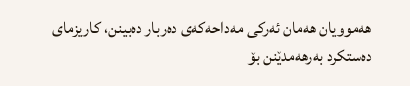هەموویان هەمان ئەرکی مەداحەکەی دەربار دەبینن، کاریزمای دەستکرد بەرهەمدێنن بۆ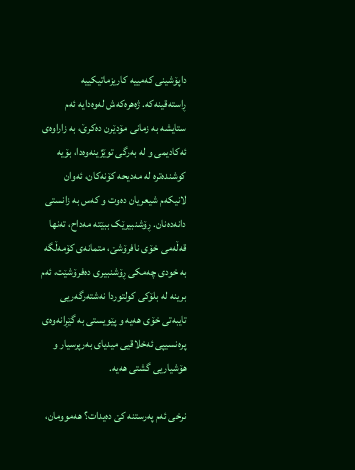داپۆشینی کەمییە کاریزماتیکییە ڕاستەقینەکە. ژەهرەکەش لەوەدایە ئەم ستایشە بە زمانی مۆدێرن دەکرێ، بە زاراوەی ئەکادیمی و لە بەرگی توێژینەوەدا، بۆیە کوشندەترە لە مەدیحە کۆنەکان، ئەوان لانیکەم شیعریان دەوت و کەس بە زانستی دانەدەنان. ڕۆشنبیرێک ببێتە مەداح، تەنها قەڵەمی خۆی نافرۆشێ، متمانەی کۆمەڵگە بە خودی چەمکی ڕۆشنبیری دەفرۆشێت، ئەم برینە لە بلۆکی کولتوردا نەشتەرگەریی تایبەتی خۆی هەیە و پێویستی بە گێڕانەوەی پرەنسیپی ئەخلاقیی میدیای بەرپرسیار و هۆشیاریی گشتی هەیە.

نرخی ئەم پەرستنە کێ دەیدات؟ هەموومان،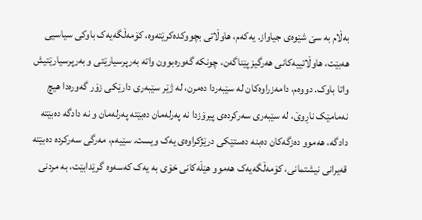بەڵام بە سێ شێوەی جیاواز. یەکەم، هاوڵاتی بچووکدەکرێتەوە، کۆمەڵگەیەک باوکی سیاسیی هەبێت، هاوڵاتییەکانی هەرگیز پێناگەن، چونکە گەورەبوون واتە بەرپرسیارێتی و بەرپرسیارێتیش واتا باوک. دووەم، دامەزراوەکان لە سێبەردا دەمرن، لە ژێر سێبەری دارێکی زۆر گەورەدا هیچ نەمامێک ناڕوێ، لە سێبەری سەرکردەی پیرۆزدا نە پەرلەمان دەبێتە پەرلەمان و نە دادگە دەبێتە دادگە، هەموو دەزگەکان دەبنە دەستێکی درێژکراوەی یەک ویست. سێیەم، مەرگی سەرکردە دەبێتە قەیرانی نیشتمانی، کۆمەڵگەیەک هەموو هێڵەکانی خۆی بە یەک کەسەوە گرێدابێت، بە مردنی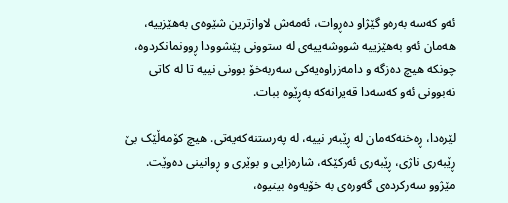ئەو کەسە بەرەو گێژاو دەڕوات، ئەمەش لاوازترین شێوەی بەهێزییە، هەمان ئەو بەهێزییە شووشەییەی لە ستوونی پێشوودا ڕوونمانکردوە، چونکە هیچ دەزگە و دامەزراوەیەکی سەربەخۆ بوونی نییە تا لە کاتی نەبوونی ئەو کەسەدا قەیرانەکە بەڕێوە ببات.

لێرەدا، ڕەخنەکەمان لە ڕێبەر نییە، لە پەرستنەکەیەتی. هیچ کۆمەڵێک بێ ڕێبەری ناژی، ڕێبەری ئەرکێکە، شارەزایی و بوێری و ڕوانینی دەوێت. مێژوو سەرکردەی گەورەی بە خۆیەوە بینیوە،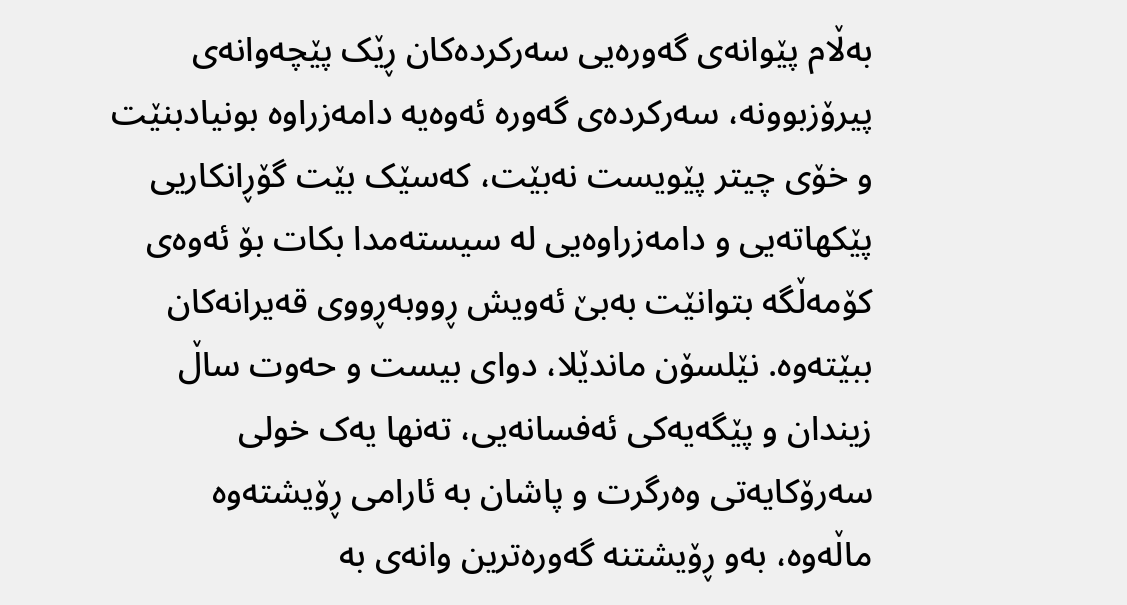بەڵام پێوانەی گەورەیی سەرکردەکان ڕێک پێچەوانەی پیرۆزبوونە، سەرکردەی گەورە ئەوەیە دامەزراوە بونیادبنێت و خۆی چیتر پێویست نەبێت، کەسێک بێت گۆڕانکاریی پێکهاتەیی و دامەزراوەیی لە سیستەمدا بکات بۆ ئەوەی کۆمەڵگە بتوانێت بەبێ ئەویش ڕووبەڕووی قەیرانەکان ببێتەوە. نێلسۆن ماندێلا، دوای بیست و حەوت ساڵ زیندان و پێگەیەکی ئەفسانەیی، تەنها یەک خولی سەرۆکایەتی وەرگرت و پاشان بە ئارامی ڕۆیشتەوە ماڵەوە، بەو ڕۆیشتنە گەورەترین وانەی بە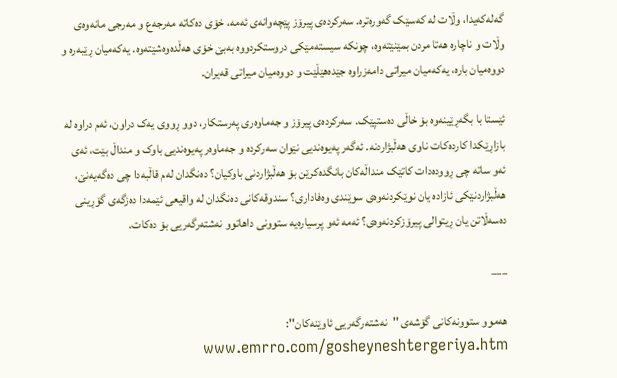گەلەکەیدا، وڵات لە کەسێک گەورەترە. سەرکردەی پیرۆز پێچەوانەی ئەمە، خۆی دەکاتە مەرجەع و مەرجی مانەوەی وڵات و ناچارە هەتا مردن بمێنێتەوە، چونکە سیستەمێکی دروستکردووە بەبێ خۆی هەڵدەوەشێتەوە. یەکەمیان ڕێبەرە و دووەمیان بارە، یەکەمیان میراتی دامەزراوە جێدەهێڵێت و دووەمیان میراتی قەیران.

ئێستا با بگەڕێینەوە بۆ خاڵی دەستپێک. سەرکردەی پیرۆز و جەماوەری پەرستکار، دوو ڕووی یەک دراون، ئەم دراوە لە بازاڕێکدا کاردەکات ناوی هەڵبژاردنە. ئەگەر پەیوەندیی نێوان سەرکردە و جەماوەر پەیوەندیی باوک و منداڵ بێت، ئەی ئەو ساتە چی ڕوودەدات کاتێک منداڵەکان بانگدەکرێن بۆ هەڵبژاردنی باوکیان؟ دەنگدان لەم قاڵبەدا چی دەگەیەنێ، هەڵبژاردنێکی ئازادە یان نوێکردنەوەی سوێندی وەفاداری؟ سندوقەکانی دەنگدان لە واقیعی ئێمەدا دەزگەی گۆڕینی دەسەڵاتن یان ڕیتوالی پیرۆزکردنەوەی؟ ئەمە ئەو پرسیارەیە ستوونی داهاتوو نەشتەرگەریی بۆ دەکات.

___

هەموو ستوونەکانی گۆشەی ''نەشتەرگەریی ئاوێنەکان'': www.emrro.com/gosheyneshtergeriya.htm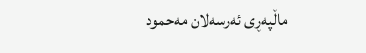ماڵپه‌ڕی ئه‌رسه‌لان مه‌حمود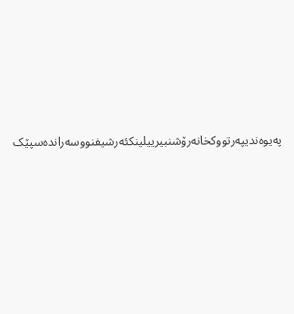په‌یوه‌ندیپه‌رتووکخانه‌رۆشنبیرییلینکئه‌رشیفنووسه‌رانده‌سپێک